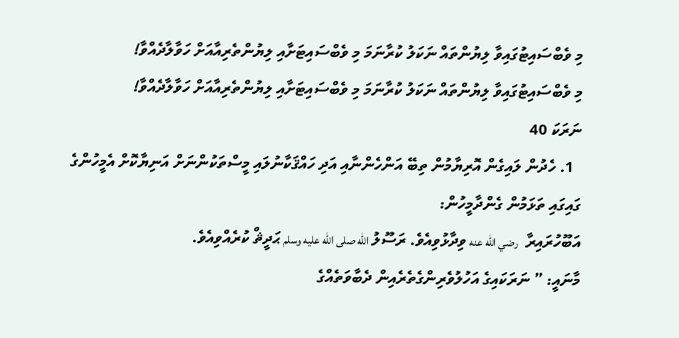މި ވެބްސައިޓުގައިވާ ލިޔުންތައް ނަކަލު ކުރާނަމަ މި ވެބްސައިޓަށާއި ލިޔުންތެރިއާއަށް ހަވާލާދެއްވާ!
މި ވެބްސައިޓުގައިވާ ލިޔުންތައް ނަކަލު ކުރާނަމަ މި ވެބްސައިޓަށާއި ލިޔުންތެރިއާއަށް ހަވާލާދެއްވާ!
ނަރަކަ 40
  1. ހެދުން ލައިގެން އޮރިޔާމުން ތިބޭ އަންހެންނާއި އަދި ހައްޤަކާނުލައި މީސްތަކުންނަށް އަނިޔާކޮށް އެމީހުންގެ ގައިގައި ތަޅަމުން ގެންދާމީހުން:
އަބޫހުރައިރާ  رضي الله عنه ވިދާޅުވިއެވެ. ރަސޫލު الله صلى الله عليه وسلم ޙަދީޘް ކުރެއްވިއެވެ.
މާނައީ: ” ނަރަކައިގެ އަހުލުވެރިންގެތެރެއިން ދެބާވަތެއްގެ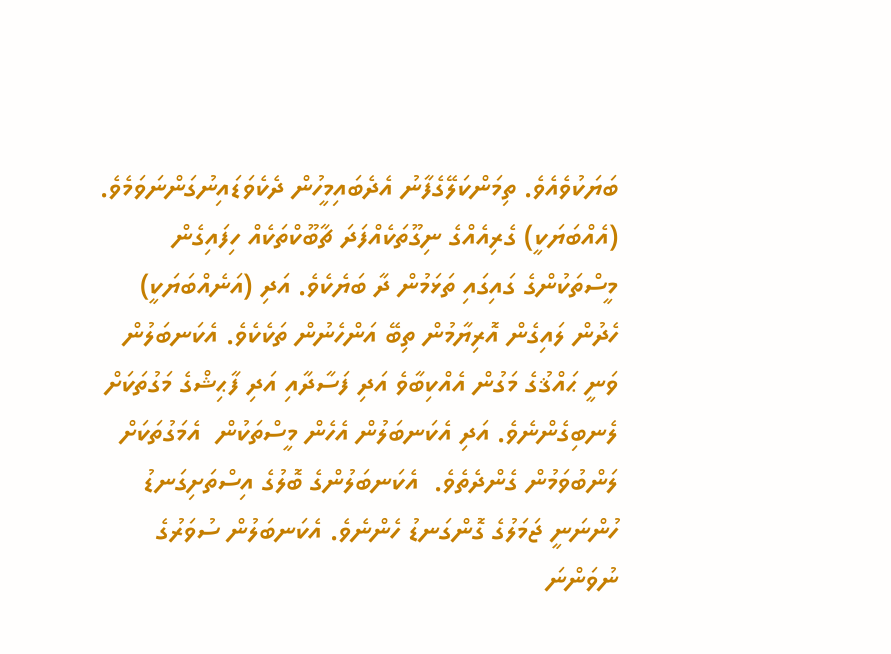ބަޔަކުވެއެވެ. ތިމަންކަލޭގެފާނު އެދެބައިމީހުން ދެކެވަޑައިނުގަންނަވަމެވެ. (އެއްބަޔަކީ) ގެރިއެއްގެ ނިގޫތަކެއްފަދަ ޗާބޫކްތަކެއް ހިފައިގެން މީސްތަކުންގެ ގައިގައި ތަޅަމުން ދާ ބަޔެކެވެ. އަދި (އަނެއްބަޔަކީ) ހެދުން ލައިގެން އޮރިޔާމުން ތިބޭ އަންހެނުން ތަކެކެވެ. އެކަނބަލުން ވަނީ ޙައްޤުގެ މަގުން އެއްކިބާވެ އަދި ފަސާދާއި އަދި ފާޙިޝްގެ މަގުތަކަށް ލެނބިގެންނެވެ. އަދި އެކަނބަލުން އެހެން މީސްތަކުން  އެމަގުތަކަށް ލަންބުވަމުން ގެންދެތެވެ.  އެކަނބަލުންގެ ބޮލުގެ އިސްތަށިގަނޑު ހުންނަނީ ޖަމަލުގެ ގޮންގަނޑު ހެންނެވެ. އެކަނބަލުން ސުވަރުގެ ނުވަންނަ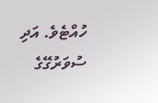ހުއްޓެވެ. އަދި ސުވަރުގޭގެ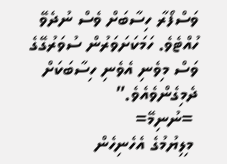ވަސްފޯރާ ހިސާބަށް ވެސް ނުދެވޭ ހުއްޓެވެ. ހަމަކަށަވަރުން ސުވަރުގޭގެ ވަސް މިވެނި އެވެނި ހިސާބަކަށް ދެމިގެންވެއެވެ.”
 =ނުނިމޭ=
 މިލިޔުމުގެ އެހެނިހެން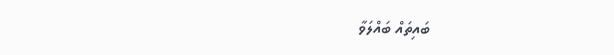ބައިތައް ބައްލަވާ